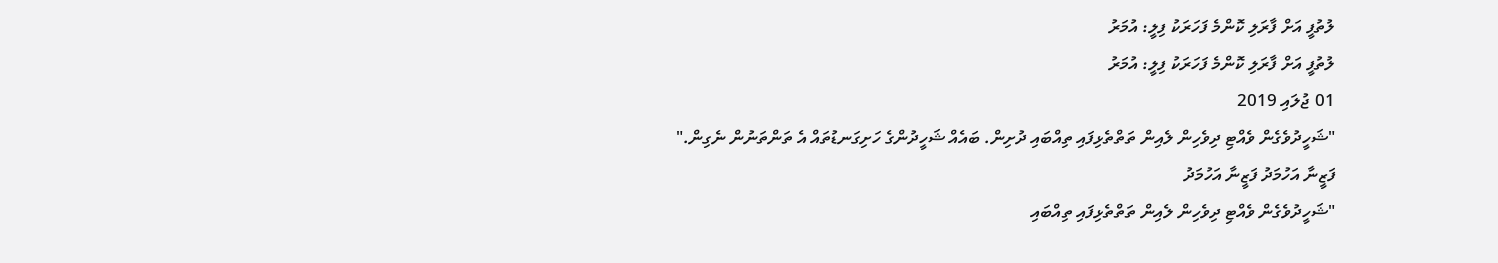ލުތުފީ އަށް ފާރަލި ކޮންމެ ފަހަރަކު ފިލީ: އުމަރު
ލުތުފީ އަށް ފާރަލި ކޮންމެ ފަހަރަކު ފިލީ: އުމަރު
01 ޖުލައި 2019
"ޝަހީދުވެގެން ވެއްޓި ދިވެހިން ލެއިން ތަތްތެޅިފައި ތިއްބައި ދުށިން. ބައެއް ޝަހީދުންގެ ހަށިގަނޑުތައް އެ ތަންތަނުން ނެގިން."
ފަޒީނާ އަހުމަދު ފަޒީނާ އަހުމަދު
"ޝަހީދުވެގެން ވެއްޓި ދިވެހިން ލެއިން ތަތްތެޅިފައި ތިއްބައި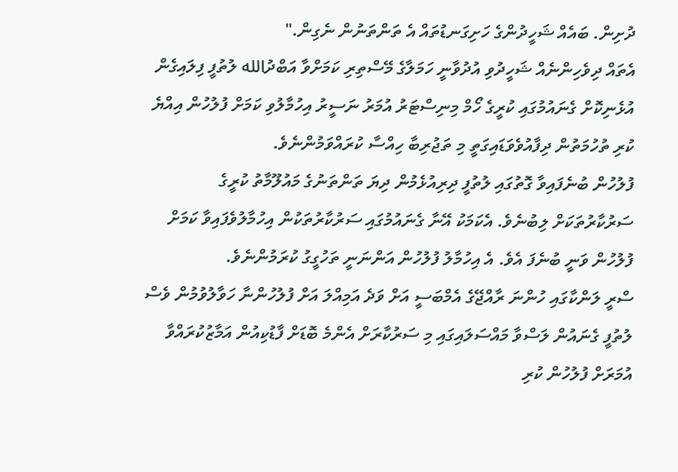ދުށިން. ބައެއް ޝަހީދުންގެ ހަށިގަނޑުތައް އެ ތަންތަނުން ނެގިން."
އެތައް ދިވެހިންނެއް ޝަހީދުވި އުދުވާނީ ހަމަލާގެ މޭސްތިރި ކަމަށްވާ އަބްދުالله ލުތުފީ ފިލައިގެން އުޅެނިކޮށް ގެނައުމުގައި ކުރީގެ ހޯމް މިނިސްޓަރު އުމަރު ނަސީރު އިހުމާލުވި ކަމަށް ފުލުހުން އިއްޔެ ކުރި ތުހުމަތުން ދިފާއުވެވަޑައިގަތީ މި ތަޖުރިބާ ހިއްސާ ކުރައްވަމުންނެވެ.
ފުލުހުން ބުނެފައިވާ ގޮތުގައި ލުތުފީ ދިރިއުޅެމުން ދިޔަ ތަންތަނުގެ މައުލޫމާތު ކުރީގެ ސަރުކާރުތަކަށް ލިބުނެވެ. އެކަމަކު އޭނާ ގެނައުމުގައި ސަރުކާރުތަކުން އިހުމާލުވެފައިވާ ކަމަށް ފުލުހުން ވަނީ ބުނެފަ އެވެ. އެ އިހުމާލު ފުލުހުން އަންނަނީ ތަހުގީގު ކުރަމުންނެވެ.
ސްރީ ލަންކާގައި ހުންނަ ރާއްޖޭގެ އެމްބަސީ އަށް ވަދެ އަމިއްލަ އަށް ފުލުހުންނާ ހަވާލުވުމުން ވެސް ލުތުފީ ގެނައުން ލަސްވާ މައްސަލައިގައި މި ސަރުކާރަށް އެންމެ ބޮޑަށް ފާޑުކިއުން އަމާޒުކުރައްވާ އުމަރަށް ފުލުހުން ކުރި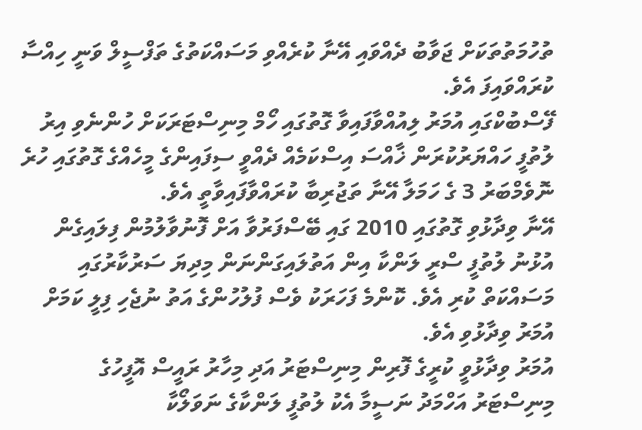ތުހުމަތުތަކަށް ޖަވާބު ދެއްވައި އޭނާ ކުރެއްވި މަސައްކަތުގެ ތަފްސީލް ވަނީ ހިއްސާ ކުރައްވައިފަ އެވެ.
ފޭސްބުކްގައި އުމަރު ލިއުއްވާފައިވާ ގޮތުގައި ހޯމް މިނިސްޓަރަކަށް ހުންނެވި އިރު ލުތުފީ ހައްޔަރުކުރަން ޚާއްސަ އިސްކަމެއް ދެއްވީ ސިފައިންގެ މީހެއްގެ ގޮތުގައި ހުރެ ނޮވެމްބަރު 3 ގެ ހަމަލާ އޭނާ ތަޖުރިބާ ކުރައްވާފައިވާތީ އެވެ.
އޭނާ ވިދާޅުވި ގޮތުގައި 2010 ގައި ބޭސްފަރުވާ އަށް ފޮނުވާލުމުން ފިލައިގެން އުޅުނު ލުތުފީ ސްރީ ލަންކާ އިން އަތުލައިގަންނަން މިދިޔަ ސަރުކާރުގައި މަސައްކަތް ކުރި އެވެ. ކޮންމެ ފަހަރަކު ވެސް ފުލުހުންގެ އަތު ނުޖެހި ފިލީ ކަމަށް އުމަރު ވިދާޅުވި އެވެ.
އުމަރު ވިދާޅުވީ ކުރީގެ ފޮރިން މިނިސްޓަރު އަދި މިހާރު ރައީސް އޮފީހުގެ މިނިސްޓަރު އަހްމަދު ނަސީމާ އެކު ލުތުފީ ލަންކާގެ ނަވަލޯކާ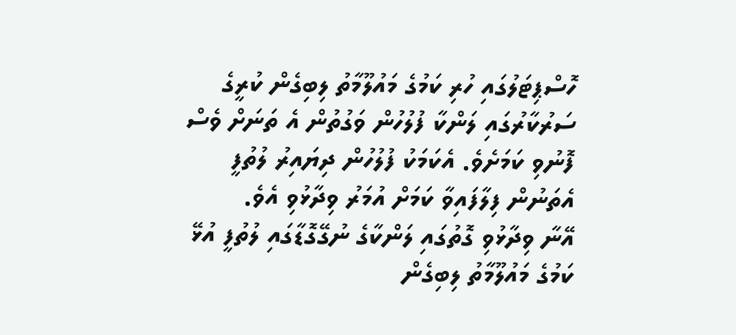ހޮސްޕިޓަލުގައި ހުރި ކަމުގެ މައުލޫމާތު ލިބިގެން ކުރީގެ ސަރުކާރުގައި ލަންކާ ފުލުހުން ވަގުތުން އެ ތަނަށް ވެސް ފޮނުވި ކަމަށެވެ. އެކަމަކު ފުލުހުން ދިޔައިރު ލުތުފީ އެތަނުން ފިލާފައިވާ ކަމަށް އުމަރު ވިދާޅުވި އެވެ.
އޭނާ ވިދާޅުވި ގޮތުގައި ލަންކާގެ ނުގޭގޮޑާގައި ލުތުފީ އުޅޭ ކަމުގެ މައުލޫމާތު ލިބިގެން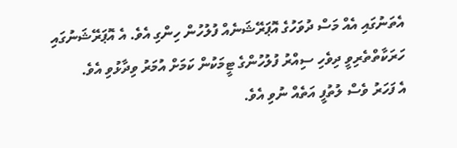އެތަނުގައި އެއް މަސް ދުވަހުގެ އޮޕަރޭޝަނެއް ފުލުހުން ހިންގި އެވެ. އެ އޮޕަރޭޝަނުގައި ހަރަކާތްތެރިވީ ދިވެހި ސިއްރު ފުލުހުންގެ ޓީމަކުން ކަމަށް އުމަރު ވިދާޅުވި އެވެ.
އެ ފަހަރު ވެސް ލުތުފީ އަތެއް ނުވި އެވެ.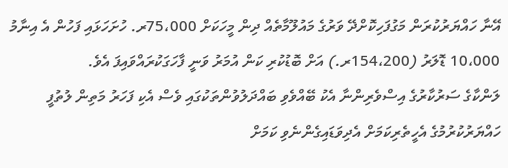އޭނާ ހައްޔަރުކުރަން މަގުފަހިކޮށްދޭ ވަރުގެ މައުލޫމާތެއް ދިން މީހަކަށް 75،000ރ. ހުށަހަޅައި ފަހުން އެ އިނާމު 10،000 ޑޮލަރު (154،200ރ.) އަށް ބޮޑުކުރި ކަން އުމަރު ވަނީ ފާހަގަކުރައްވައިފަ އެވެ.
ލަންކާގެ ސަރުކާރުގެ އިސްވެރިންނާ އެކު ބޭއްވެވި ބައްދަލުވުންތަކުގައި ވެސް އެކި ފަހަރު މަތިން ލުތުފީ ހައްޔަރުކުރުމުގެ އެހީތެރިކަމަށް އެދިވަޑައިގެންނެވި ކަމަށް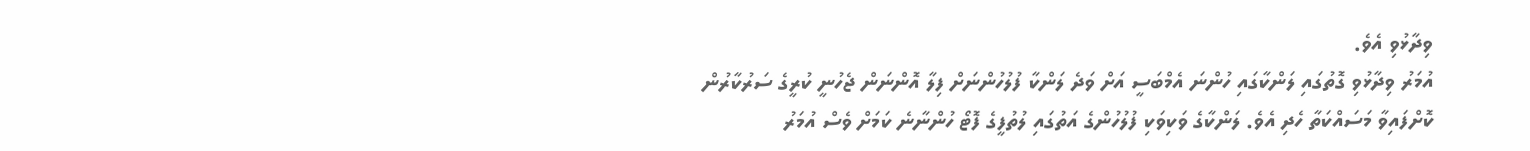ވިދާޅުވި އެވެ.
އުމަރު ވިދާޅުވި ގޮތުގައި ލަންކާގައި ހުންނަ އެމްބަސީ އަށް ވަދެ ލަންކާ ފުލުހުންނަށް ފިލާ އޮންނަން ޖެހުނީ ކުރީގެ ސަރުކާރުން ކޮށްފައިވާ މަސައްކަތާ ހެދި އެވެ. ލަންކާގެ ވަކިވަކި ފުލުހުންގެ އަތުގައި ލުތުފީގެ ފޮޓޯ ހުންނާނެ ކަމަށް ވެސް އުމަރު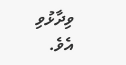ވިދާޅުވި އެވެ.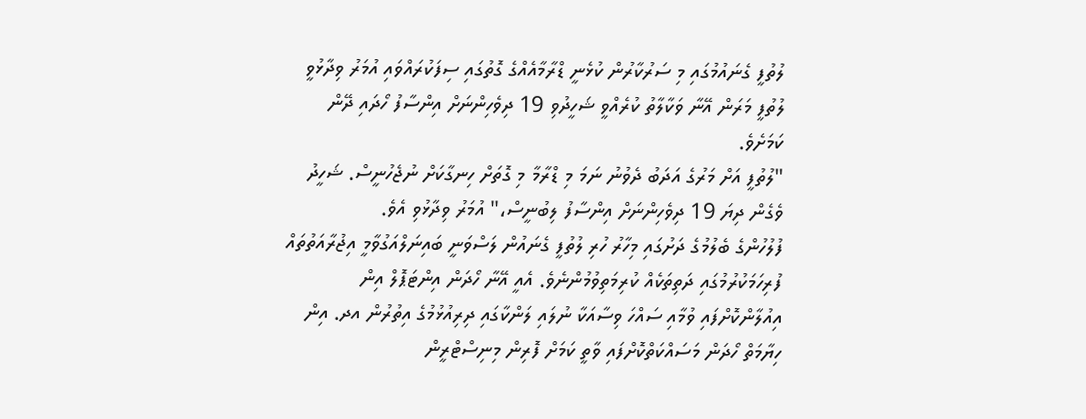ލުތުފީ ގެނައުމުގައި މި ސަރުކާރުން ކުޅެނީ ޑްރާމާއެއްގެ ގޮތުގައި ސިފަކުރައްވައި އުމަރު ވިދާޅުވީ ލުތުފީ މަރަން އޭނާ ވަކާލާތު ކުރެއްވީ ޝަހީދުވި 19 ދިވެހިންނަށް އިންސާފު ހޯދައި ދޭން ކަމަށެވެ.
"ލުތުފީ އަށް މަރުގެ އަދަބު ދެވުނު ނަމަ މި ޑްރާމާ މި ގޮތަށް ހިނގާކަށް ނުޖެހުނީސް. ޝަހީދު ވެގެން ދިޔަ 19 ދިވެހިންނަށް އިންސާފު ލިބުނީސް،" އުމަރު ވިދާޅުވި އެވެ.
ފުލުހުންގެ ބެލުމުގެ ދަށުގައި މިހާރު ހުރި ލުތުފީ ގެނައުން ލަސްވަނީ ބައިނަލްއަގުވާމީ އިޖުރާއަތުތައް ފުރިހަމަކުރުމުގައި ދަތިތަކެއް ކުރިމަތިވުމުންނެވެ. އެއީ އޭނާ ހޯދަން އިންޓަޕޮލް އިން އިއުލާންކޮށްފައި ވުމާއި ސައްހަ ވިސާއަކާ ނުލައި ލަންކާގައި ދިރިއުޅުމުގެ އިތުރުން އދ. އިން ހިޔާމަތް ހޯދަން މަސައްކަތްކޮށްފައި ވާތީ ކަމަށް ފޮރިން މިނިސްޓްރީން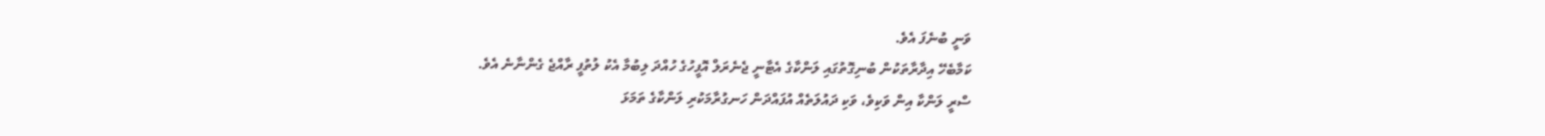ވަނީ ބުނެފަ އެވެ.
ކަމާބެހޭ އިދާރާތަކުން ބުނިގޮތުގައި ލަންކާގެ އެޓާނީ ޖެނެރަލް އޮފީހުގެ ހުއްދަ ލިބުމާ އެކު ލުތުފީ ރާއްޖެ ގެންނާނެ އެވެ.
ސްރީ ލަންކާ އިން ވަކިވެ، ވަކި ދައުލަތެއް އުފައްދަން ހަނގުރާމަކުރި ލަންކާގެ ތަމަޅަ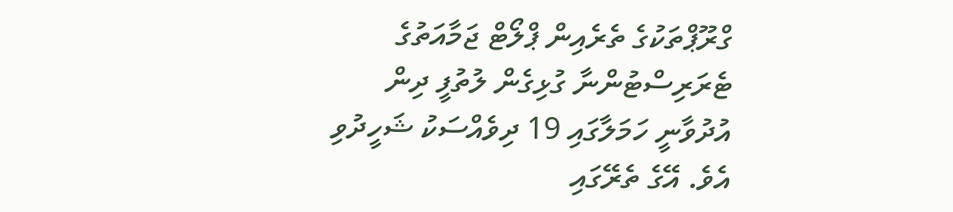ގްރޫޕްތަކުގެ ތެރެއިން ޕްލޯޓް ޖަމާއަތުގެ ޓެރަރިސްޓުންނާ ގުޅިގެން ލުތުފީ ދިން އުދުވާނީ ހަމަލާގައި 19 ދިވެއްސަކު ޝަހީދުވި އެވެ. އޭގެ ތެރޭގައި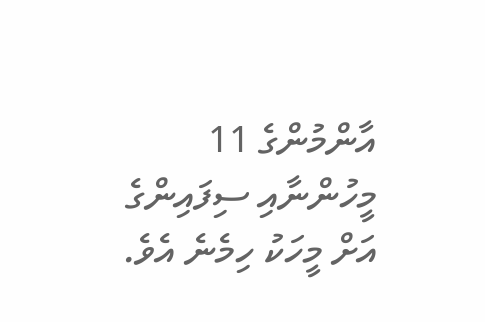އާންމުންގެ 11 މީހުންނާއި ސިފައިންގެ އަށް މީހަކު ހިމެނެ އެވެ.